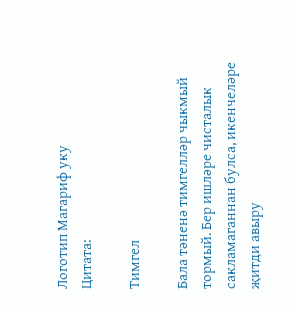Логотип Магариф уку
Цитата:

Тимгел

Бала тәненә тимгелләр чыкмый тормый. Бер ишләре чисталык сакламаганнан булса, икенчеләре җитди авыру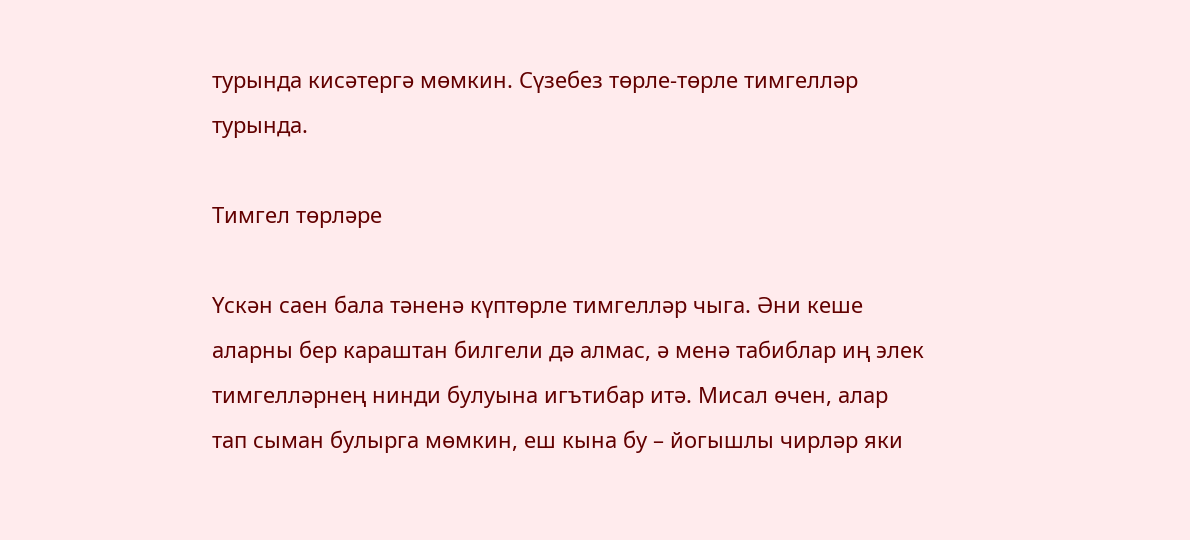турында кисәтергә мөмкин. Сүзебез төрле-төрле тимгелләр турында.

Тимгел төрләре

Үскән саен бала тәненә күптөрле тимгелләр чыга. Әни кеше аларны бер караштан билгели дә алмас, ә менә табиблар иң элек тимгелләрнең нинди булуына игътибар итә. Мисал өчен, алар тап сыман булырга мөмкин, еш кына бу – йогышлы чирләр яки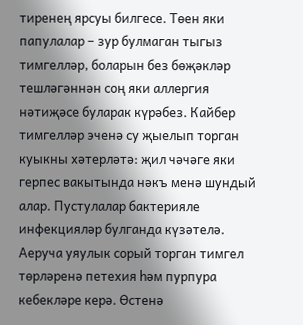тиренең ярсуы билгесе. Төен яки папулалар – зур булмаган тыгыз тимгелләр, боларын без бөҗәкләр тешләгәннән соң яки аллергия нәтиҗәсе буларак күрәбез. Кайбер тимгелләр эченә су җыелып торган куыкны хәтерләтә: җил чәчәге яки герпес вакытында нәкъ менә шундый алар. Пустулалар бактерияле инфекцияләр булганда күзәтелә. Аеруча уяулык сорый торган тимгел төрләренә петехия һәм пурпура кебекләре керә. Өстенә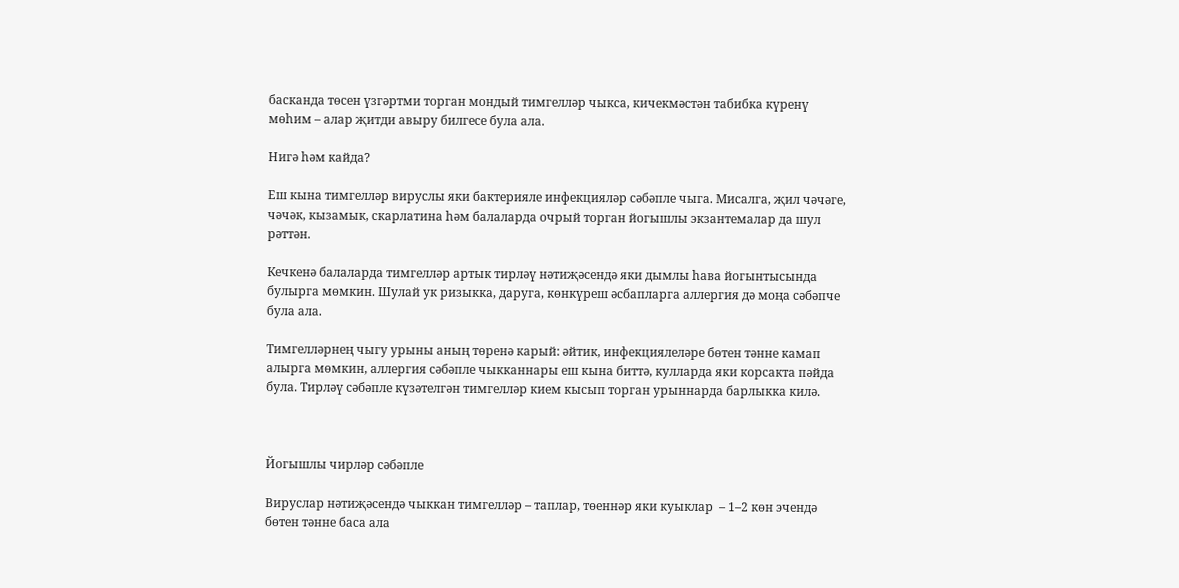басканда төсен үзгәртми торган мондый тимгелләр чыкса, кичекмәстән табибка күренү мөһим – алар җитди авыру билгесе була ала.

Нигә һәм кайда?

Еш кына тимгелләр вируслы яки бактерияле инфекцияләр сәбәпле чыга. Мисалга, җил чәчәге, чәчәк, кызамык, скарлатина һәм балаларда очрый торган йогышлы экзантемалар да шул рәттән.

Кечкенә балаларда тимгелләр артык тирләү нәтиҗәсендә яки дымлы һава йогынтысында булырга мөмкин. Шулай ук ризыкка, даруга, көнкүреш әсбапларга аллергия дә моңа сәбәпче була ала.

Тимгелләрнең чыгу урыны аның төренә карый: әйтик, инфекциялеләре бөтен тәнне камап алырга мөмкин, аллергия сәбәпле чыкканнары еш кына биттә, кулларда яки корсакта пәйда була. Тирләү сәбәпле күзәтелгән тимгелләр кием кысып торган урыннарда барлыкка килә.



Йогышлы чирләр сәбәпле

Вируслар нәтиҗәсендә чыккан тимгелләр – таплар, төеннәр яки куыклар  – 1–2 көн эчендә бөтен тәнне баса ала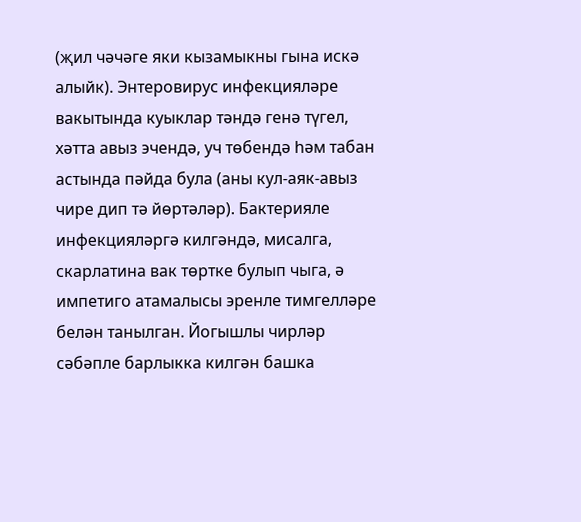(җил чәчәге яки кызамыкны гына искә алыйк). Энтеровирус инфекцияләре вакытында куыклар тәндә генә түгел, хәтта авыз эчендә, уч төбендә һәм табан астында пәйда була (аны кул-аяк-авыз чире дип тә йөртәләр). Бактерияле инфекцияләргә килгәндә, мисалга, скарлатина вак төртке булып чыга, ә импетиго атамалысы эренле тимгелләре белән танылган. Йогышлы чирләр сәбәпле барлыкка килгән башка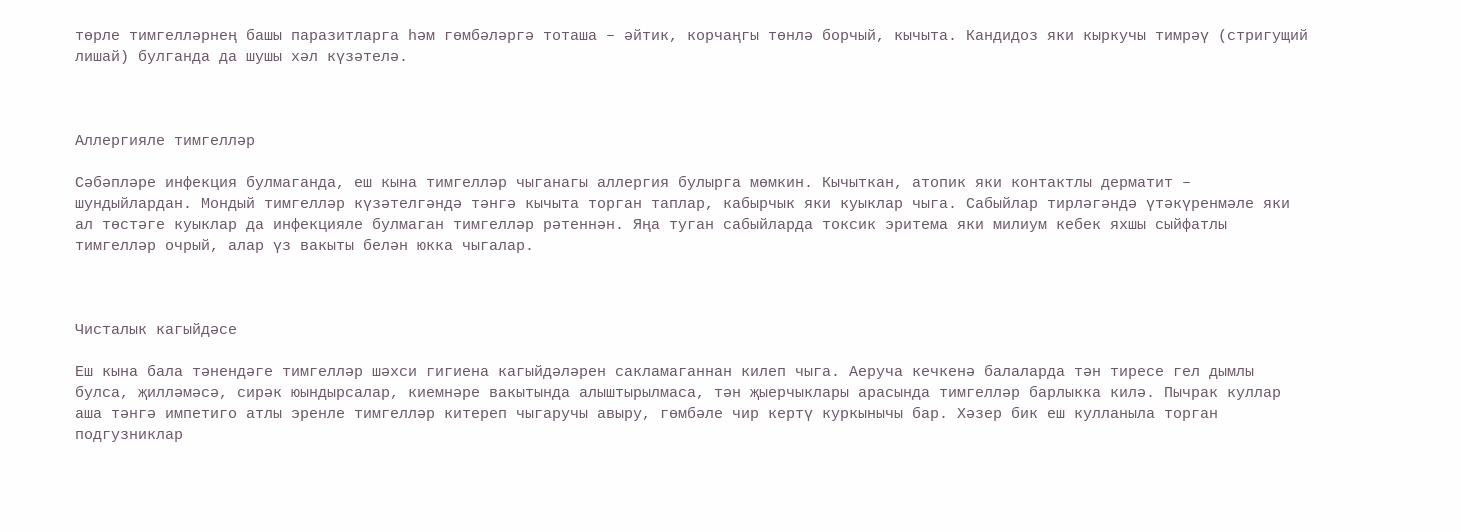төрле тимгелләрнең башы паразитларга һәм гөмбәләргә тоташа – әйтик, корчаңгы төнлә борчый, кычыта. Кандидоз яки кыркучы тимрәү (стригущий лишай) булганда да шушы хәл күзәтелә.



Аллергияле тимгелләр

Сәбәпләре инфекция булмаганда, еш кына тимгелләр чыганагы аллергия булырга мөмкин. Кычыткан, атопик яки контактлы дерматит – шундыйлардан. Мондый тимгелләр күзәтелгәндә тәнгә кычыта торган таплар, кабырчык яки куыклар чыга. Сабыйлар тирләгәндә үтәкүренмәле яки ал төстәге куыклар да инфекцияле булмаган тимгелләр рәтеннән. Яңа туган сабыйларда токсик эритема яки милиум кебек яхшы сыйфатлы тимгелләр очрый, алар үз вакыты белән юкка чыгалар.



Чисталык кагыйдәсе

Еш кына бала тәнендәге тимгелләр шәхси гигиена кагыйдәләрен сакламаганнан килеп чыга. Аеруча кечкенә балаларда тән тиресе гел дымлы булса, җилләмәсә, сирәк юындырсалар, киемнәре вакытында алыштырылмаса, тән җыерчыклары арасында тимгелләр барлыкка килә. Пычрак куллар аша тәнгә импетиго атлы эренле тимгелләр китереп чыгаручы авыру, гөмбәле чир кертү куркынычы бар. Хәзер бик еш кулланыла торган подгузниклар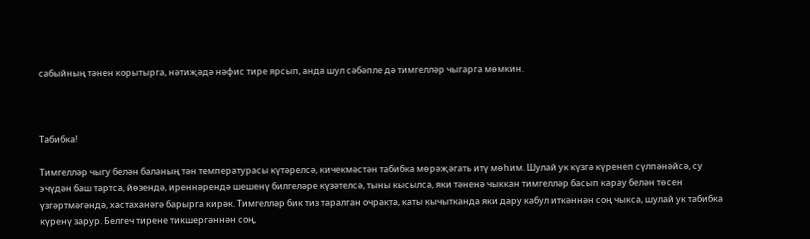сабыйның тәнен корытырга, нәтиҗәдә нәфис тире ярсып, анда шул сәбәпле дә тимгелләр чыгарга мөмкин.



Табибка!

Тимгелләр чыгу белән баланың тән температурасы күтәрелсә, кичекмәстән табибка мөрәҗәгать итү мөһим. Шулай ук күзгә күренеп сүлпәнәйсә, су эчүдән баш тартса, йөзендә, иреннәрендә шешенү билгеләре күзәтелсә, тыны кысылса, яки тәненә чыккан тимгелләр басып карау белән төсен үзгәртмәгәндә, хастаханәгә барырга кирәк. Тимгелләр бик тиз таралган очракта, каты кычытканда яки дару кабул иткәннән соң чыкса, шулай ук табибка күренү зарур. Белгеч тирене тикшергәннән соң,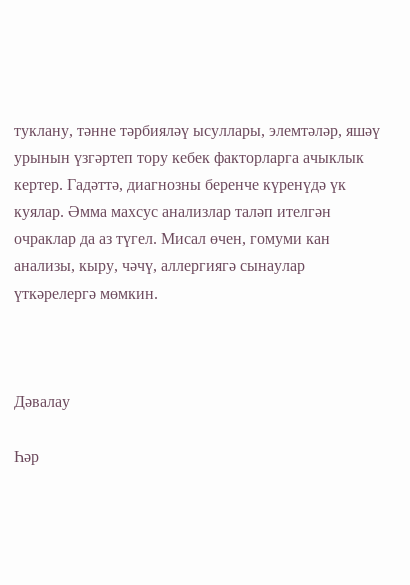туклану, тәнне тәрбияләү ысуллары, элемтәләр, яшәү урынын үзгәртеп тору кебек факторларга ачыклык кертер. Гадәттә, диагнозны беренче күренүдә үк куялар. Әмма махсус анализлар таләп ителгән очраклар да аз түгел. Мисал өчен, гомуми кан анализы, кыру, чәчү, аллергиягә сынаулар үткәрелергә мөмкин.



Дәвалау

Һәр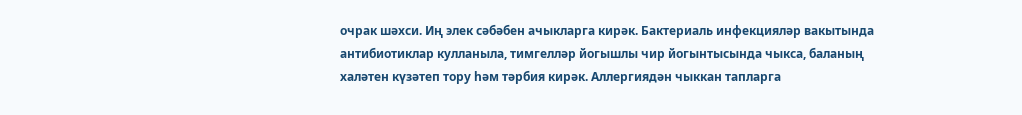очрак шәхси. Иң элек сәбәбен ачыкларга кирәк. Бактериаль инфекцияләр вакытында антибиотиклар кулланыла, тимгелләр йогышлы чир йогынтысында чыкса, баланың халәтен күзәтеп тору һәм тәрбия кирәк. Аллергиядән чыккан тапларга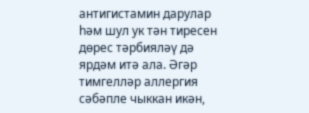антигистамин дарулар һәм шул ук тән тиресен дөрес тәрбияләү дә ярдәм итә ала. Әгәр тимгелләр аллергия сәбәпле чыккан икән,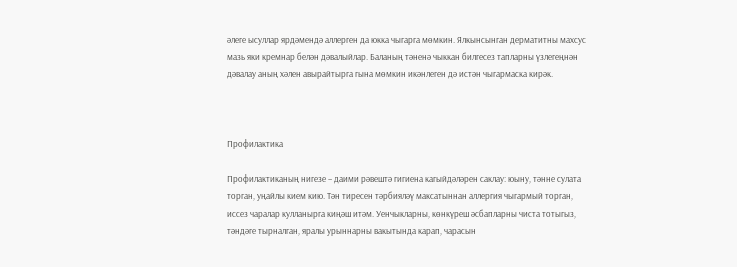әлеге ысуллар ярдәмендә аллерген да юкка чыгарга мөмкин. Ялкынсынган дерматитны махсус мазь яки кремнар белән дәвалыйлар. Баланың тәненә чыккан билгесез тапларны үзлегеңнән дәвалау аның хәлен авырайтырга гына мөмкин икәнлеген дә истән чыгармаска кирәк.



Профилактика

Профилактиканың нигезе – даими рәвештә гигиена кагыйдәләрен саклау: юыну, тәнне сулата торган, уңайлы кием кию. Тән тиресен тәрбияләү максатыннан аллергия чыгармый торган, иссез чаралар кулланырга киңәш итәм. Уенчыкларны, көнкүреш әсбапларны чиста тотыгыз, тәндәге тырналган, яралы урыннарны вакытында карап, чарасын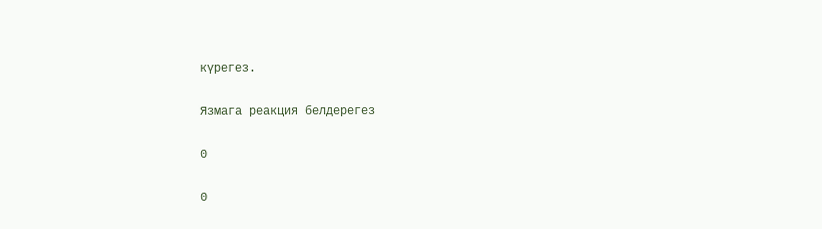күрегез.

Язмага реакция белдерегез

0

0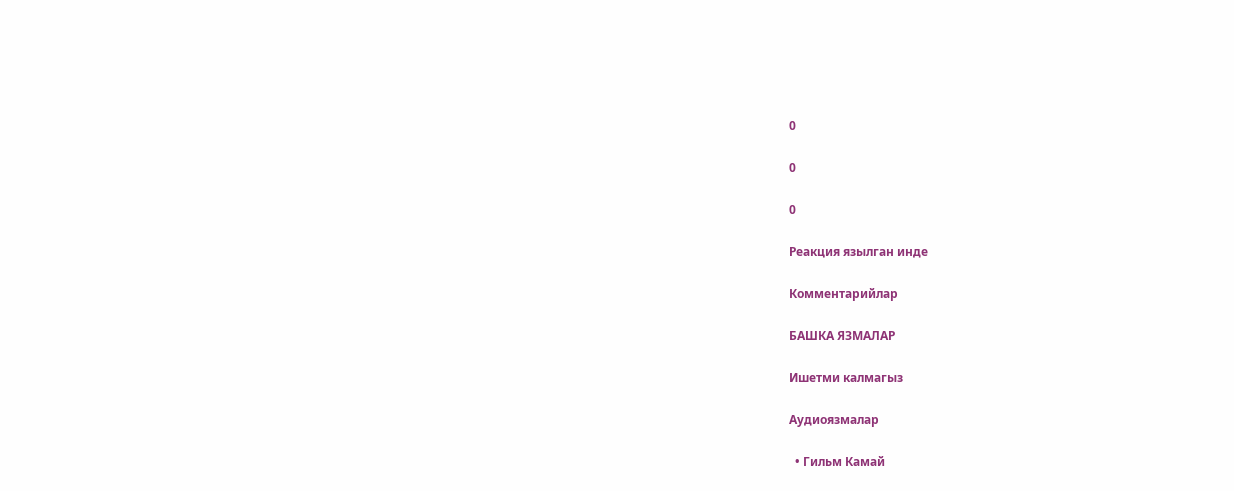0

0

0

Реакция язылган инде

Комментарийлар

БАШКА ЯЗМАЛАР

Ишетми калмагыз

Аудиоязмалар

  • Гильм Камай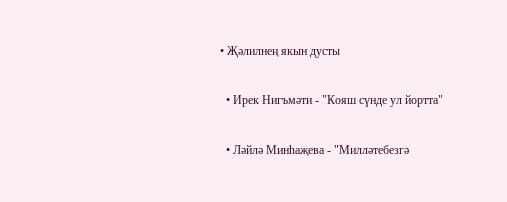• Җәлилнең якын дусты

  • Ирек Нигъмәти - "Кояш сүнде ул йортта"

  • Ләйлә Минһаҗева - "Милләтебезгә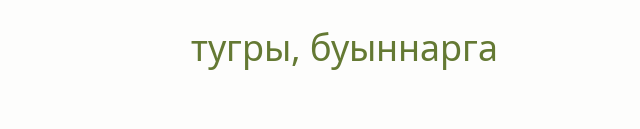тугры, буыннарга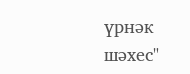үрнәк шәхес"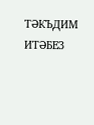ТӘКЪДИМ ИТӘБЕЗ